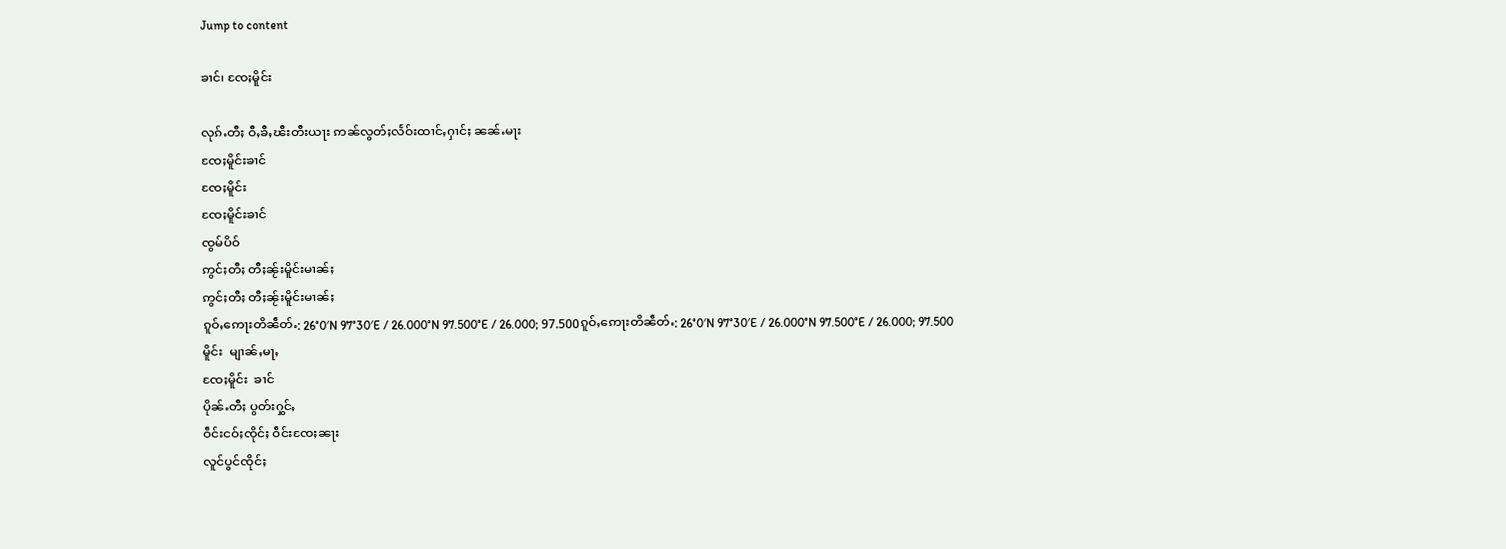Jump to content

ၶၢင်၊ ၸႄႈမိူင်း

လုၵ်ႉတီႈ ဝီႇၶီႇၽီးတီးယႃး ဢၼ်လွတ်ႈလႅဝ်းထၢင်ႇႁၢင်ႈ ၼၼ်ႉမႃး
ၸႄႈမိူင်းၶၢင်
ၸႄႈမိူင်း
ၸႄႈမိူင်းၶၢင်
ၸွမ်ပိဝ်
ဢွင်ႈတီႈ တီႈၼႂ်းမိူင်းမၢၼ်ႈ
ဢွင်ႈတီႈ တီႈၼႂ်းမိူင်းမၢၼ်ႈ
ၵူဝ်ႇဢေႃးတိၼဵတ်ႉ: 26°0′N 97°30′E / 26.000°N 97.500°E / 26.000; 97.500ၵူဝ်ႇဢေႃးတိၼဵတ်ႉ: 26°0′N 97°30′E / 26.000°N 97.500°E / 26.000; 97.500
မိူင်း  မျၢၼ်ႇမႃႇ
ၸႄႈမိူင်း  ၶၢင်
ပိုၼ်ႉတီႈ ပွတ်းႁွင်ႇ
ဝဵင်းငဝ်ႈၸိုင်ႈ ဝဵင်းၸႄႈၼႃး
လူင်ပွင်ၸိုင်ႈ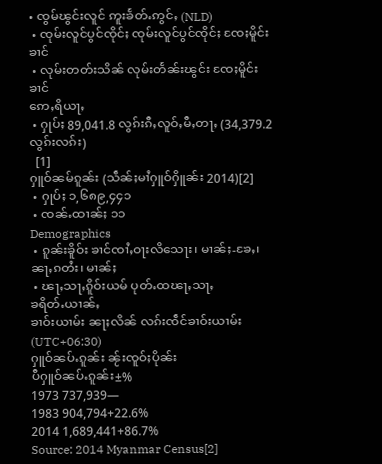• ၸွမ်ၽွင်းလူင် ဢူးၶႅတ်ႉဢွင်ႇ (NLD)
 • ၸုမ်းလူင်ပွင်ၸိုင်ႈ ၸုမ်းလူင်ပွင်ၸိုင်ႈ ၸႄႈမိူင်းၶၢင်
 • လုမ်းတတ်းသိၼ် လုမ်းတႅၼ်းၽွင်း ၸႄႈမိူင်းၶၢင်
ဢေႇရိယႃႇ
 • ႁုပ်ႈ 89,041.8 လွၵ်းၵီႇလူဝ်ႇမီႇတႃႇ (34,379.2 လွၵ်းလၵ်း)
  [1]
ႁူဝ်ၼမ်ၵူၼ်း (သဵၼ်ႈမၢႆႁူဝ်ႁိူၼ်း 2014)[2]
 • ႁုပ်ႈ ၁,၆၈၉,၄၄၁
 • ၸၼ်ႉထၢၼ်ႈ ၁၁
Demographics
 • ၵူၼ်းၶိူဝ်း ၶၢင်ၸၢႆႇဝႃးလိသေႃး၊ မၢၼ်ႈ-ၶႄႇ၊ ၼႃႇၵတႆး၊ မၢၼ်ႈ
 • ၽႃႇသႃႇၵိူဝ်းယမ် ပုတ်ႉထၽႃႇသႃႇ
ၶရိတ်ႉယၢၼ်ႇ
ၶၢဝ်းယၢမ်း ၼႃႈလိၼ် လၵ်းၸဵင်ၶၢဝ်းယၢမ်း (UTC+06:30)
ႁူဝ်ၼပ်ႉၵူၼ်း ၼႂ်းၸူဝ်ႈပိုၼ်း
ပီႁူဝ်ၼပ်ႉၵူၼ်း±%
1973 737,939—
1983 904,794+22.6%
2014 1,689,441+86.7%
Source: 2014 Myanmar Census[2]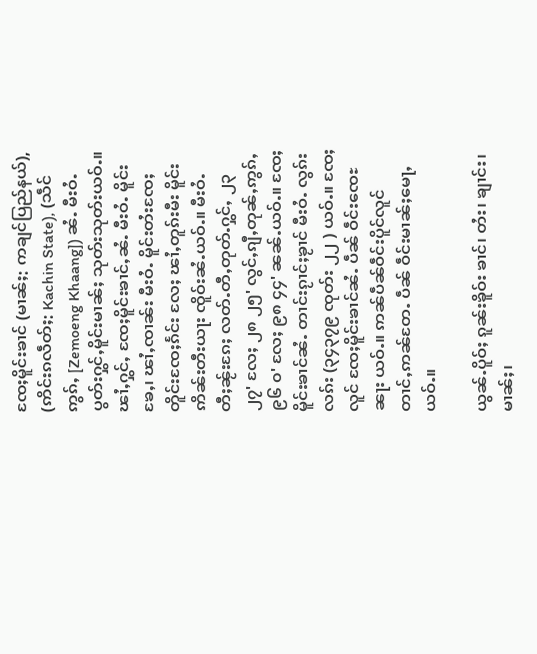ၸႄႈမိူင်းၶၢင် (မၢၼ်ႈ: ကချင်ပြည်နယ်), (ဢိင်းၵလဵတ်ႈ: Kachin State), (သဵင်ဢွၵ်ႇ [Zemoeng Khaang]) ၼႆႉ မီးဝႆႉပွတ်းႁွင်ႇမိူင်းမၢၼ်ႈ သုတ်းသုတ်းယဝ်ႉ။ ၽၢႆႇႁွင်ႇ ၸႄႈမိူင်းၶၢင်ႇၼႆႉ မီးဝႆႉ မိူင်းၶႄႇ၊ ၽၢႆႇၸၢၼ်း မီးဝႆႉ မိူင်းတႆးၸႄႈတိူင်းၸႄႈၵႅင်း လႄႈ ၽၢႆႇတူၵ်းမီး မိူင်းဢိၼ်းတီးယႃး ၸိူဝ်းၼႆႉယဝ်ႉ။ မီးဝႆႉတီႈၼႂ်းၵႄႈ လတ်ႉတီႇတုတ်ႉႁွင်ႇ ၂၃ ၂၇' လႄႈ ၂၈ ၂၅' လွင်ႇၵျီႇတုၼ်ႇဢွၵ်ႇ ၉၆ ၀' လႄႈ ၉၈ ၄၄' ၼၼ်ႉယဝ်ႉ။ ၸႄႈမိူင်းၶၢင်ၼႆႉ တၢင်းၵႂၢင်ႈၶႂၢင် မီးဝႆႉ လွၵ်းလၵ်း (၃၄၃၇၉ ၸုတ်း ၂၂ ) ယဝ်ႉ။ ၸႄႈလူင် ၸႄႈမိူင်းၶၢင်ၼႆႉ ပဵၼ် ဝဵင်းၸေႊၼႃး ယဝ်ႉ။ ဢၼ်ပဵၼ်ဝဵင်းပိူင်လူင် တၢင်ႇဢၼ်တႄႉ ပဵၼ် ဝဵင်းမၢၼ်ႈမေႃႇယဝ်ႉ။

ယွၼ်ႉပိူဝ်ႈ ၵူၼ်းၶိူဝ်း ၶၢင်၊ တႆး၊ ၶျၢင်း၊ မၢၼ်ႈ၊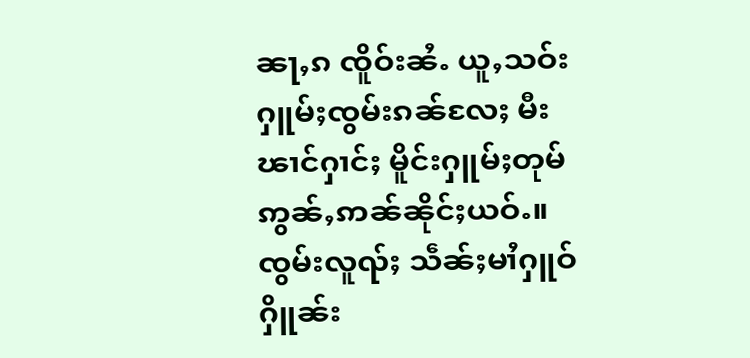ၼႃႇၵ ၸိူဝ်းၼႆႉ ယူႇသဝ်းႁူမ်ႈၸွမ်းၵၼ်လႄႈ မီးၽၢင်ႁၢင်ႈ မိူင်းႁူမ်ႈတုမ်ဢွၼ်ႇဢၼ်ၼိုင်ႈယဝ်ႉ။ ၸွမ်းလူၺ်ႈ သဵၼ်ႈမၢႆႁူဝ်ႁိူၼ်း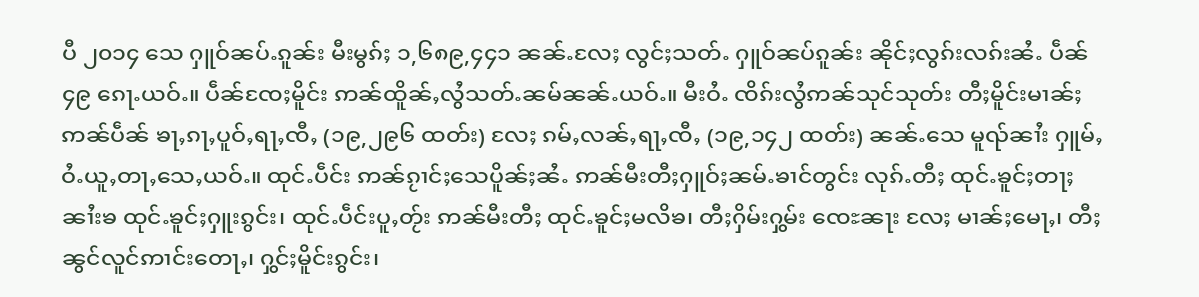ပီ ၂၀၁၄ သေ ႁူဝ်ၼပ်ႉၵူၼ်း မီးမွၵ်ႈ ၁,၆၈၉,၄၄၁ ၼၼ်ႉလႄႈ လွင်ႈသတ်ႉ ႁူဝ်ၼပ်ၵူၼ်း ၼိုင်ႈလွၵ်းလၵ်းၼႆႉ ပဵၼ် ၄၉ ၵေႃႉယဝ်ႉ။ ပဵၼ်ၸႄႈမိူင်း ဢၼ်ထိူၼ်ႇလွႆသတ်ႉၼမ်ၼၼ်ႉယဝ်ႉ။ မီးဝႆႉ ၸိၵ်းလွႆဢၼ်သုင်သုတ်း တီႈမိူင်းမၢၼ်ႈ ဢၼ်ပဵၼ် ၶႃႇၵႃႇပူဝ်ႇရႃႇၸီႇ (၁၉,၂၉၆ ထတ်း) လႄႈ ၵမ်ႇလၼ်ႇရႃႇၸီႇ (၁၉,၁၄၂ ထတ်း) ၼၼ်ႉသေ မူၺ်ၼၢႆး ႁူမ်ႇဝႆႉယူႇတႃႇသေႇယဝ်ႉ။ ထုင်ႉပဵင်း ဢၼ်ၵႂၢင်ႈသေပိူၼ်ႈၼႆႉ ဢၼ်မီးတီႈႁူဝ်ႈၼမ်ႉၶၢင်တွင်း လုၵ်ႉတီႈ ထုင်ႉၶူင်ႈတႃႈၼၢႆးၶ ထုင်ႉၶူင်ႈႁူးၵွင်း၊ ထုင်ႉပဵင်းပူႇတႂ်း ဢၼ်မီးတီႈ ထုင်ႉၶူင်ႈမလိၶ၊ တီႈႁိမ်းႁွမ်း ၸေႊၼႃး လႄႈ မၢၼ်ႈမေႃႇ၊ တီႈၼွင်လူင်ဢၢင်းတေႃႇ၊ ႁွင်ႈမိူင်းၵွင်း၊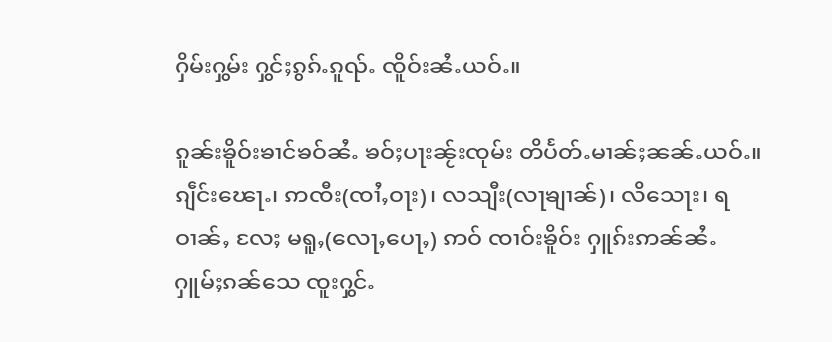ႁိမ်းႁွမ်း ႁွင်ႈၵွၵ်ႉၵူၺ်ႉ ၸိူဝ်းၼႆႉယဝ်ႉ။

ၵူၼ်းၶိူဝ်းၶၢင်ၶဝ်ၼႆႉ ၶဝ်ႈပႃးၼႂ်းၸုမ်း တိပႅတ်ႉမၢၼ်ႈၼၼ်ႉယဝ်ႉ။ ၵျဵင်းၽေႃႉ၊ ဢၸီး(ၸၢႆႇဝႃး)၊ လသျီး(လႃၶျၢၼ်)၊ လိသေႃး၊ ရဝၢၼ်ႇ လႄႈ မရူႇ(လေႃႇပေႃႇ) ဢဝ် ၸၢဝ်းၶိူဝ်း ႁူၵ်းဢၼ်ၼႆႉ ႁူမ်ႈၵၼ်သေ ၸူးႁွင်ႉ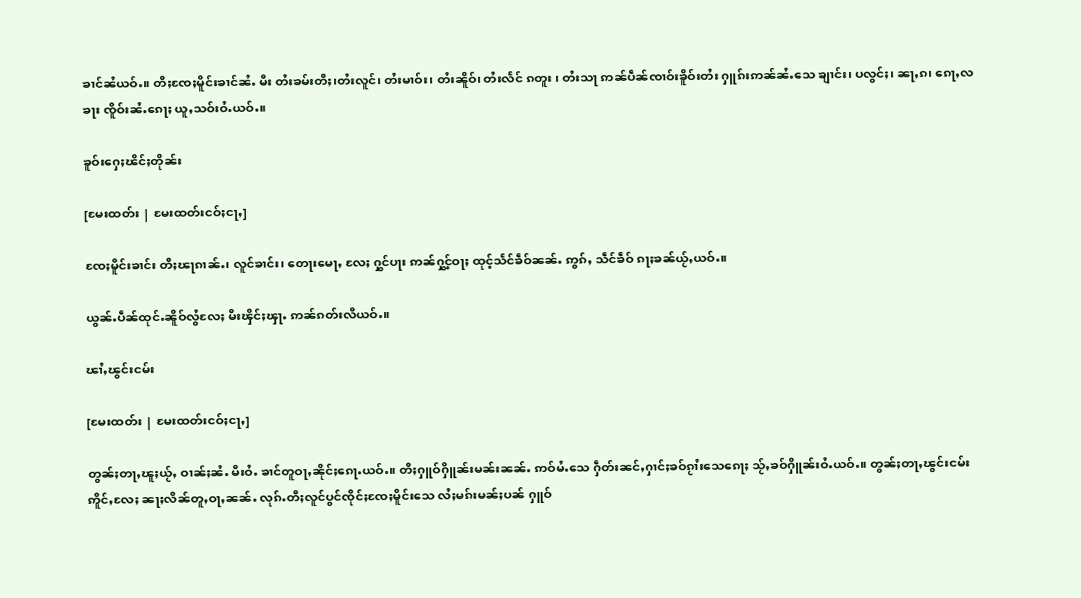ၶၢင်ၼႆယဝ်ႉ။ တီႈၸႄႈမိူင်းၶၢင်ၼႆႉ မီး တႆးၶမ်းတီႈ၊တႆးလူင်၊ တႆးမၢဝ်း၊ တႆးၼိူဝ်၊ တႆးလႅင် ၵတူး ၊ တႆးသႃ ဢၼ်ပဵၼ်ၸၢဝ်းၶိူဝ်းတႆး ႁူၵ်းဢၼ်ၼႆႉသေ ၶျၢင်း၊ ပလွင်ႈ၊ ၼႃႇၵ၊ ၵေႃႇလၶႃး ၸိူဝ်းၼႆႉၵေႃႈ ယူႇသဝ်းဝႆႉယဝ်ႉ။

ၶူဝ်းႁေႈၽိင်ႈတိုၼ်း

[မႄးထတ်း | မႄးထတ်းငဝ်ႈငႃႇ]

ၸႄႈမိူင်းၶၢင်း တီႈၽႃၵၢၼ်ႉ၊ လူင်ၶၢင်း၊ တေႃးမေႃႇ လႄႈ ႁွင်ပႃး ဢၼ်ႁွင့်ဝႃႈ ထုင့်သႅင်ၶဵဝ်ၼၼ်ႉ ဢွၵ်ႇ သဵင်ၶဵဝ် ၵႃႈၶၼ်ယႂ်ႇယဝ်ႉ။

ယွၼ်ႉပဵၼ်ထုင်ႉၼိူဝ်လွႆလႄႈ မီးၾိင်ႈၾႃႉ ဢၼ်ၵတ်းလီယဝ်ႉ။

ၽၢႆႇၽွင်းငမ်း

[မႄးထတ်း | မႄးထတ်းငဝ်ႈငႃႇ]

တွၼ်ႈတႃႇၽူႈယႂ်ႇ ဝၢၼ်ႈၼႆႉ မီးဝႆႉ ၶၢင်တူဝႃႇၼိုင်ႈၵေႃႉယဝ်ႉ။ တီႈႁူဝ်ႁိူၼ်းမၼ်းၼၼ်ႉ ဢဝ်မႆႉသေ ႁဵတ်းၼင်ႇႁၢင်ႈၶဝ်ၵႂၢႆးသေၵေႃႈ သႂ်ႇၶဝ်ႁိူၼ်းဝႆႉယဝ်ႉ။ တွၼ်ႈတႃႇၽွင်းငမ်း ဢိူင်ႇလႄႈ ၼႃႈလိၼ်တူႇဝႃႇၼၼ်ႉ လုၵ်ႉတီႈလူင်ပွင်ၸိုင်ႈၸႄႈမိူင်းသေ လႆႈမၵ်းမၼ်ႈပၼ် ႁူဝ်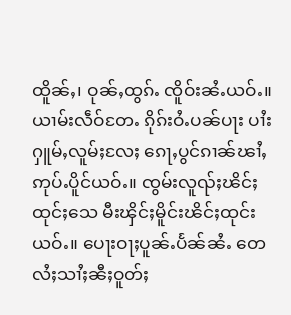ထိူၼ်ႇ၊ ဝုၼ်ႇထွၵ်ႉ ၸိူဝ်းၼႆႉယဝ်ႉ။ ယၢမ်းလဵဝ်တႄႉ ၵိုၵ်းဝႆႉပၼ်ပႃး ပၢႆးႁူမ်ႇလူမ်ႈလႄႈ ၵေႃႇပွင်ၵၢၼ်ၽၢႆႇဢုပ်ႉပိူင်ယဝ်ႉ။ ၸွမ်းလူၺ်ႈၽိင်ႈထုင်ႈသေ မီးၾိင်ႈမိူင်းၽိင်ႈထုင်းယဝ်ႉ။ ပေႃးဝႃႈပူၼ်ႉပႅၼ်ၼႆႉ တေလႆႈသၢႆႈၼီႈဝူတ်ႈ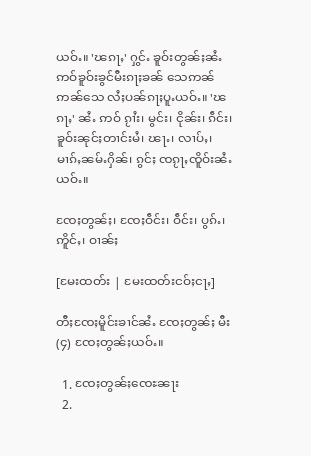ယဝ်ႉ။ 'ၽၵႃႇ' ႁွင်ႉ ၶူဝ်းတွၼ်ႈၼႆႉ ဢဝ်ၶူဝ်းၶွင်မီးၵႃႈၶၼ် သေဢၼ်ဢၼ်သေ လႆႈပၼ်ၵႃႈပူႉယဝ်ႉ။ 'ၽၵႃႇ' ၼႆႉ ဢဝ် ၵႂၢႆး၊ မွင်း၊ ငိုၼ်း၊ ၵဵင်း၊ ၶူဝ်းၼုင်ႈတၢင်းမႆ၊ ၽႃႉ၊ လၢပ်ႇ၊ မၢၵ်ႇၼမ်ႉႁိၼ်၊ ၵွင်ႈ ၸၵႂႃႇၸိူဝ်းၼႆႉယဝ်ႉ။

ၸႄႈတွၼ်ႈ၊ ၸႄႈဝဵင်း၊ ဝဵင်း၊ ပွၵ်ႉ၊ ဢိူင်ႇ၊ ဝၢၼ်ႈ

[မႄးထတ်း | မႄးထတ်းငဝ်ႈငႃႇ]

တီႈၸႄႈမိူင်းၶၢင်ၼႆႉ ၸႄႈတွၼ်ႈ မီး (၄) ၸႄႈတွၼ်ႈယဝ်ႉ။

  1. ၸႄႈတွၼ်ႈၸေႊၼႃး
  2.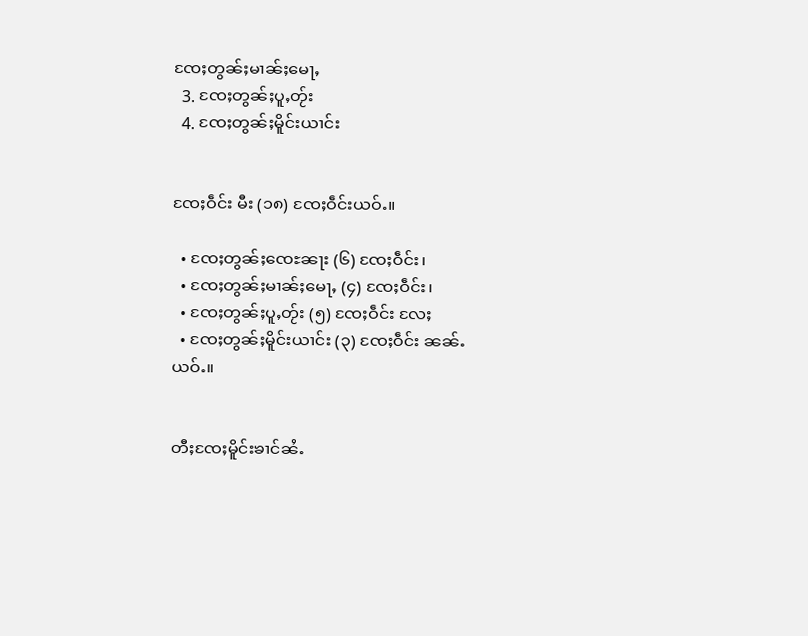ၸႄႈတွၼ်ႈမၢၼ်ႈမေႃႇ
  3. ၸႄႈတွၼ်ႈပူႇတႂ်း
  4. ၸႄႈတွၼ်ႈမိူင်းယၢင်း


ၸႄႈဝဵင်း မီး (၁၈) ၸႄႈဝဵင်းယဝ်ႉ။

  • ၸႄႈတွၼ်ႈၸေႊၼႃး (၆) ၸႄႈဝဵင်း၊
  • ၸႄႈတွၼ်ႈမၢၼ်ႈမေႃႇ (၄) ၸႄႈဝဵင်း၊
  • ၸႄႈတွၼ်ႈပူႇတႂ်း (၅) ၸႄႈဝဵင်း လႄႈ
  • ၸႄႈတွၼ်ႈမိူင်းယၢင်း (၃) ၸႄႈဝဵင်း ၼၼ်ႉယဝ်ႉ။


တီႈၸႄႈမိူင်းၶၢင်ၼႆႉ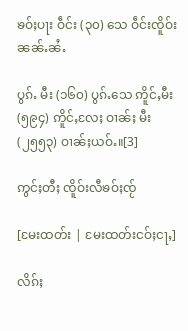ၶဝ်ႈပႃး ဝဵင်း (၃၀) သေ ဝဵင်းၸိူဝ်းၼၼ်ႉၼႆႉ

ပွၵ်ႉ မီး (၁၆၀) ပွၵ်ႉသေ ဢိူင်ႇမီး (၅၉၄) ဢိူင်ႇလႄႈ ဝၢၼ်ႈ မီး (၂၅၅၃) ဝၢၼ်ႈယဝ်ႉ။[3]

ဢွင်ႈတီႈ ၸိူဝ်းလီၶဝ်ႈၸႂ်

[မႄးထတ်း | မႄးထတ်းငဝ်ႈငႃႇ]

လိၵ်ႈ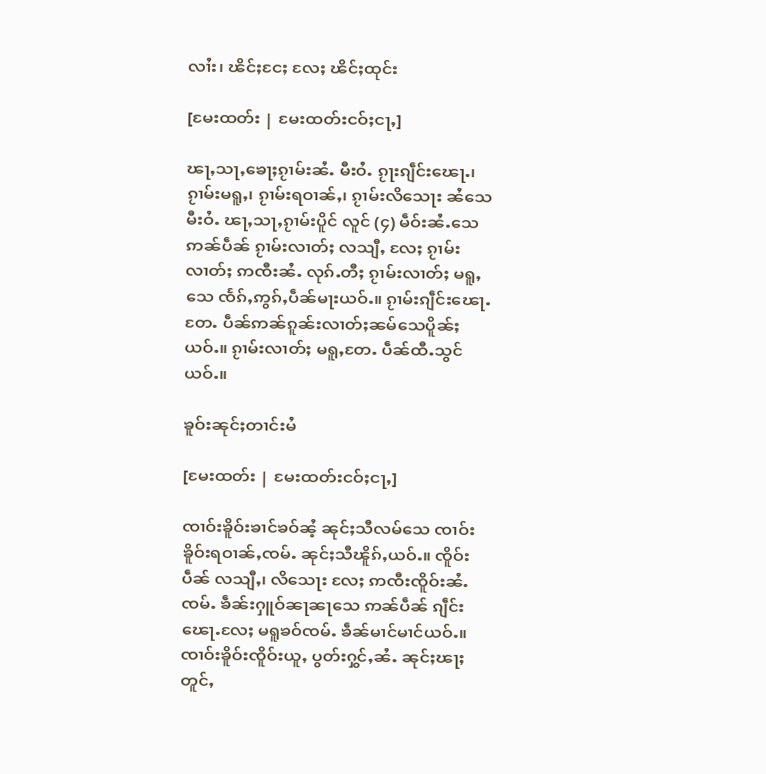လၢႆး၊ ၽိင်ႈငႄႈ လႄႈ ၽိင်ႈထုင်း

[မႄးထတ်း | မႄးထတ်းငဝ်ႈငႃႇ]

ၽႃႇသႃႇၶေႃႈၵႂၢမ်းၼႆႉ မီးဝႆႉ ၵႂႃးၵျဵင်းၽေႃႉ၊ ၵႂၢမ်းမရူႇ၊ ၵႂၢမ်းရဝၢၼ်ႇ၊ ၵႂၢမ်းလိသေႃး ၼႆသေ မီးဝႆႉ ၽႃႇသႃႇၵႂၢမ်းပိူင် လူင် (၄) မဵဝ်းၼႆႉသေ ဢၼ်ပဵၼ် ၵႂၢမ်းလၢတ်ႈ လသျီႇ လႄႈ ၵႂၢမ်းလၢတ်ႈ ဢၸီးၼႆႉ လုၵ်ႉတီႈ ၵႂၢမ်းလၢတ်ႈ မရူႇသေ ၸႅၵ်ႇဢွၵ်ႇပဵၼ်မႃးယဝ်ႉ။ ၵႂၢမ်းၵျဵင်းၽေႃႉတႄႉ ပဵၼ်ဢၼ်ၵူၼ်းလၢတ်ႈၼမ်သေပိူၼ်ႈယဝ်ႉ။ ၵႂၢမ်းလၢတ်ႈ မရူႇတႄႉ ပဵၼ်ထီႉသွင်ယဝ်ႉ။

ၶူဝ်းၼုင်ႈတၢင်းမႆ

[မႄးထတ်း | မႄးထတ်းငဝ်ႈငႃႇ]

ၸၢဝ်းၶိူဝ်းၶၢင်ၶဝ်ၼႆ့ ၼုင်ႈသီလမ်သေ ၸၢဝ်းၶိူဝ်းရဝၢၼ်ႇၸမ်ႉ ၼုင်ႈသီၽိူၵ်ႇယဝ်ႉ။ ၸိူဝ်းပဵၼ် လသျီႇ၊ လိသေႃး လႄႈ ဢၸီးၸိူဝ်းၼႆႉၸမ်ႉ ၶဵၼ်းႁူဝ်ၼႃၼႃသေ ဢၼ်ပဵၼ် ၵျဵင်းၽေႃႉလႄႈ မရူၶဝ်ၸမ်ႉ ၶဵၼ်မၢင်မၢင်ယဝ်ႉ။ ၸၢဝ်းၶိူဝ်းၸိူဝ်းယူႇ ပွတ်းႁွင်ႇၼႆႉ ၼုင်ႈၽႃႈတူင်ႇ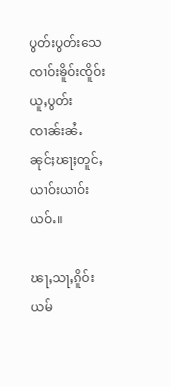ပွတ်းပွတ်းသေ ၸၢဝ်းၶိူဝ်းၸိူဝ်းယူႇပွတ်းၸၢၼ်းၼႆႉ ၼုင်ႈၽႃႈတူင်ႇ ယၢဝ်းယၢဝ်းယဝ်ႉ။

ၽႃႇသႃႇၵိူဝ်းယမ်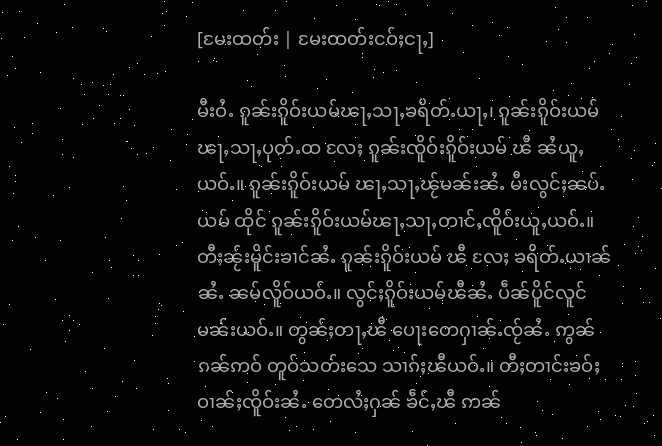[မႄးထတ်း | မႄးထတ်းငဝ်ႈငႃႇ]

မီးဝႆႉ ၵူၼ်းၵိူဝ်းယမ်ၽႃႇသႃႇၶရိတ်ႉယႃႇ၊ ၵူၼ်းၵိူဝ်းယမ် ၽႃႇသႃႇပုတ်ႉထ လႄႈ ၵူၼ်းၸိူဝ်းၵိူဝ်းယမ် ၽီ ၼႆယူႇယဝ်ႉ။ ၵူၼ်းၵိူဝ်းယမ် ၽႃႇသႃႇၽႂ်မၼ်းၼႆႉ မီးလွင်ႈၼပ်ႉယမ် ထိုင် ၵူၼ်းၵိူဝ်းယမ်ၽႃႇသႃႇတၢင်ႇၸိူဝ်းယူႇယဝ်ႉ။ တီႈၼႂ်းမိူင်းၶၢင်ၼႆႉ ၵူၼ်းၵိူဝ်းယမ် ၽီ လႄႈ ၶရိတ်ႉယၢၼ်ၼႆႉ ၼမ်လိူဝ်ယဝ်ႉ။ လွင်ႈၵိူဝ်းယမ်ၽီၼႆႉ ပဵၼ်ပိူင်လူင်မၼ်းယဝ်ႉ။ တွၼ်ႈတႃႇၽီ ပေႃးတေႁၢၼ်ႉၸႂ်ၼႆႉ ဢွၼ်ၵၼ်ဢဝ် တူဝ်သတ်းသေ သၢၵ်ႈၽီယဝ်ႉ။ တီႈတၢင်းၶဝ်ႈဝၢၼ်ႈၸိူဝ်းၼႆႉ တေလႆႈႁၼ် ၶဵင်ႇၽီ ဢၼ်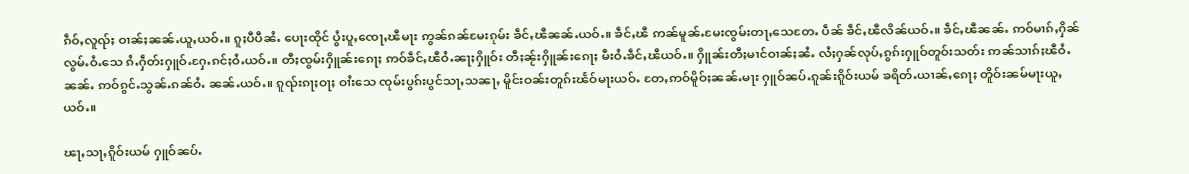ၵဵဝ်ႇလူၺ်ႈ ဝၢၼ်ႈၼၼ်ႉယူႇယဝ်ႉ။ ၵူႈပီပီၼႆႉ ပေႃးထိုင် ပွႆးပူႇၸေႃႇၽီမႃး ဢွၼ်ၵၼ်မႄးၵုမ်း ၶဵင်ႇၽီၼၼ်ႉယဝ်ႉ။ ၶဵင်ႇၽီ ဢၼ်မူၼ်ႉမႄးၸွမ်းတႃႇသေတႄႉ ပဵၼ် ၶဵင်ႇၽီလိၼ်ယဝ်ႉ။ ၶဵင်ႇၽီၼၼ်ႉ ဢဝ်မၢၵ်ႇႁိၼ် လွမ်ႉဝႆႉသေ ၵႆႉႁဵတ်းႁူဝ်ႉႁႄႉၵင်ႈဝႆႉယဝ်ႉ။ တီႈၸွမ်းႁိူၼ်းၵေႃႈ ဢဝ်ၶဵင်ႇၽီဝႆႉၼႃႈႁိူဝ်း တီႈၼႂ်းႁိူၼ်းၵေႃႈ မီးဝႆႉၶဵင်ႇၽီယဝ်ႉ။ ႁိူၼ်းတီႈမၢင်ဝၢၼ်ႈၼႆႉ လႆႈႁၼ်လုပ်ႇၵွၵ်းႁူဝ်တူဝ်းသတ်း ဢၼ်သၢၵ်ႈၽီဝႆႉၼၼ်ႉ ဢဝ်ၵွင်ႉသွၼ်ႉၵၼ်ဝႆႉ ၼၼ်ႉယဝ်ႉ။ ၵူၺ်းၵႃႈဝႃႈ ဝၢႆးသေ ၸုမ်းပွၵ်းပွင်သႃႇသၼႃႇ မိူင်းဝၼ်းတူၵ်းၽႅဝ်မႃးယဝ်ႉ တႄႇဢဝ်မိူဝ်ႈၼၼ်ႉမႃး ႁူဝ်ၼပ်ႉၵူၼ်းၵိူဝ်းယမ် ၶရိတ်ႉယၢၼ်ႇၵေႃႈ တိူဝ်းၼမ်မႃးယူႇယဝ်ႉ။

ၽႃႇသႃႇၵိူဝ်းယမ် ႁူဝ်ၼပ်ႉ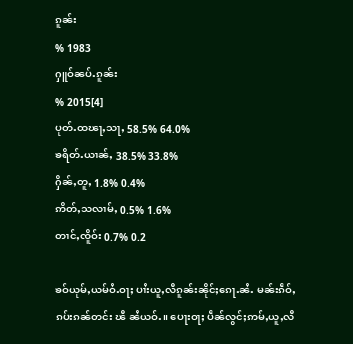ၵူၼ်း
% 1983
ႁူဝ်ၼပ်ႉၵူၼ်း
% 2015[4]
ပုတ်ႉထၽႃႇသႃႇ 58.5% 64.0%
ၶရိတ်ႉယၢၼ်ႇ 38.5% 33.8%
ႁိၼ်ႇတူႇ 1.8% 0.4%
ဢိတ်ႇသလၢမ်ႇ 0.5% 1.6%
တၢင်ႇၸိူဝ်း 0.7% 0.2

ၶဝ်ယုမ်ႇယမ်ဝႆႉဝႃႈ ပၢႆးယူႇလီၵူၼ်းၼိုင်ႈၵေႃႉၼႆႉ မၼ်းၵဵဝ်ႇၵပ်းၵၼ်တင်း ၽီ ၼႆယဝ်ႉ။ ပေႃးဝႃႈ ပဵၼ်လွင်ႈဢမ်ႇယူႇလီ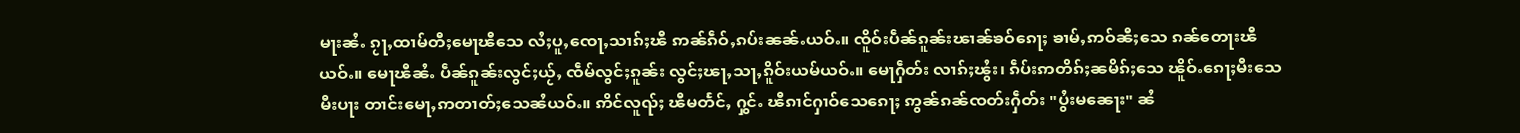မႃးၼႆႉ ၵႂႃႇထၢမ်တီႈမေႃၽီသေ လႆႈပူႇၸေႃႇသၢၵ်ႈၽီ ဢၼ်ၵဵဝ်ႇၵပ်းၼၼ်ႉယဝ်ႉ။ ၸိူဝ်းပဵၼ်ၵူၼ်းၽၢၼ်ၶဝ်ၵေႃႈ ၶၢမ်ႇဢဝ်ၼီႈသေ ၵၼ်တေႃးၽီယဝ်ႉ။ မေႃၽီၼႆႉ ပဵၼ်ၵူၼ်းလွင်ႈယႂ်ႇ ၸဵမ်လွင်ႈၵူၼ်း လွင်ႈၽႃႇသႃႇၵိူဝ်းယမ်ယဝ်ႉ။ မေႃႁဵတ်း လၢၵ်ႈၽွႆး၊ ၵဵပ်းဢတိၵ်ႈၼမိၵ်ႈသေ ၽိူဝ်ႉၵေႃႈမီးသေ မီးပႃး တၢင်းမေႃႇဢတၢတ်ႈသေၼႆယဝ်ႉ။ ဢိင်လူၺ်ႈ ၽီမတႅင်ႇ ႁွင်ႉ ၽီၵၢင်ႁၢဝ်သေၵေႃႈ ဢွၼ်ၵၼ်ၸတ်းႁဵတ်း "ပွႆးမၼေႃး" ၼႆ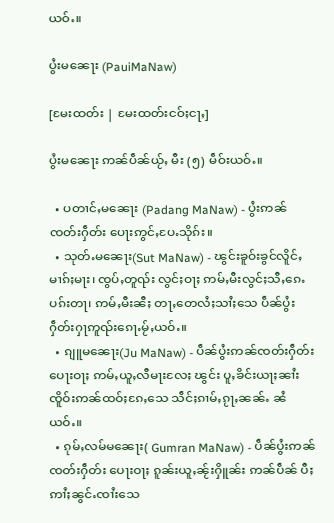ယဝ်ႉ။

ပွႆးမၼေႃး (PauiMaNaw)

[မႄးထတ်း | မႄးထတ်းငဝ်ႈငႃႇ]

ပွႆးမၼေႃး ဢၼ်ပဵၼ်ယႂ်ႇ မီး (၅) မဵဝ်းယဝ်ႉ။

  • ပတၢင်ႇမၼေႃး (Padang MaNaw) - ပွႆးဢၼ်ၸတ်းႁဵတ်း ပေႃးဢွင်ႇပႄႉသိုၵ်း။
  • သုတ်ႉမၼေႃး(Sut MaNaw) - ၽွင်းၶူဝ်းၶွင်လိူင်ႇမၢၵ်ႈမႃး၊ ၸွပ်ႇတူၺ်း လွင်ႈဝႃႈ ဢမ်ႇမီးလွင်ႈသီႇၵေႉပၵ်းတႃ၊ ဢမ်ႇမီးၼီႈ တႃႇတေလႆႈသၢႆႈသေ ပဵၼ်ပွႆးႁဵတ်းႁႃဢူၺ်းၵေႃႉမႂ်ႇယဝ်ႉ။
  • ၵျူမၼေႃး(Ju MaNaw) - ပဵၼ်ပွႆးဢၼ်ၸတ်းႁဵတ်း ပေႃးဝႃႈ ဢမ်ႇယူႇလီမႃးလႄႈ ၽွင်း ပူႇၶိင်းယႃႈၼၢႆး ၸိူဝ်းဢၼ်ထဝ်ႈၵႄႇသေ သဵင်ႈၵၢမ်ႇၵႂႃႇၼၼ်ႉ ၼႆယဝ်ႉ။
  • ၵုမ်ႇလမ်မၼေႃး( Gumran MaNaw) - ပဵၼ်ပွႆးဢၼ်ၸတ်းႁဵတ်း ပေႃးဝႃႈ ၵူၼ်းယူႇၼႂ်းႁိူၼ်း ဢၼ်ပဵၼ် ပီႈဢၢႆႈၼွင်ႉၸၢႆးသေ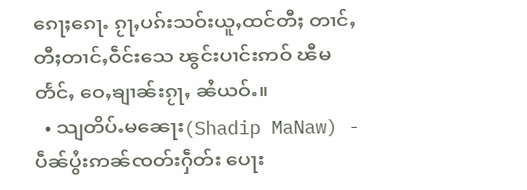ၵေႃႈၵေႃႉ ၵႂႃႇပၵ်းသဝ်းယူႇထင်တီႈ တၢင်ႇတီႈတၢင်ႇဝဵင်းသေ ၽွင်းပၢင်းဢဝ် ၽီမတႅင်ႇ ဝေႇၶျၢၼ်းၵႂႃႇ ၼႆယဝ်ႉ။
  • သျတိပ်ႉမၼေႃး(Shadip MaNaw) - ပဵၼ်ပွႆးဢၼ်ၸတ်းႁဵတ်း ပေႃး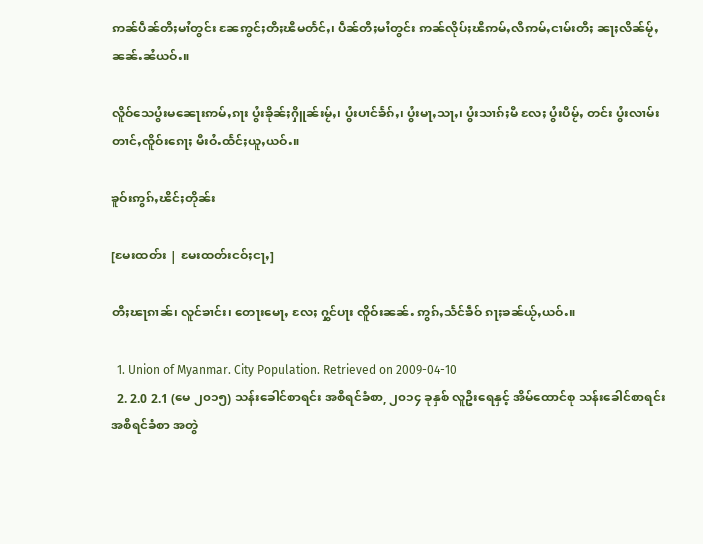ဢၼ်ပဵၼ်တီႈမၢႆတွင်း ၼႄဢွင်ႈတီႈၽီမတႅင်ႇ၊ ပဵၼ်တီႈမၢႆတွင်း ဢၼ်လိုပ်ႈၽီဢမ်ႇလီဢမ်ႇငၢမ်းတီႈ ၼႃႈလိၼ်မႂ်ႇၼၼ်ႉၼႆယဝ်ႉ။

လိူဝ်သေပွႆးမၼေႃးဢမ်ႇၵႃး ပွႆးၶိုၼ်ႈႁိူၼ်းမႂ်ႇ၊ ပွႆးပၢင်ၶႅၵ်ႇ၊ ပွႆးမႃႇသႃႇ၊ ပွႆးသၢၵ်ႈမီ လႄႈ ပွႆးပီမႂ်ႇ တင်း ပွႆးလၢမ်းတၢင်ႇၸိူဝ်းၵေႃႈ မီးဝႆႉထႅင်ႈယူႇယဝ်ႉ။

ၶူဝ်းဢွၵ်ႇၽိင်ႈတိုၼ်း

[မႄးထတ်း | မႄးထတ်းငဝ်ႈငႃႇ]

တီႈၽႃၵၢၼ်၊ လူင်ၶၢင်း၊ တေႃးမေႃႇ လႄႈ ႁွင်ပႃး ၸိူဝ်းၼၼ်ႉ ဢွၵ်ႇသႅင်ၶဵဝ် ၵႃႈၶၼ်ယႂ်ႇယဝ်ႉ။

  1. Union of Myanmar. City Population. Retrieved on 2009-04-10
  2. 2.0 2.1 (မေ ၂၀၁၅) သန်းခေါင်စာရင်း အစီရင်ခံစာ, ၂၀၁၄ ခုနှစ် လူဦးရေနှင့် အိမ်ထောင်စု သန်းခေါင်စာရင်း အစီရင်ခံစာ အတွဲ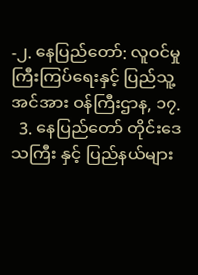-၂. နေပြည်တော်: လူဝင်မှုကြီးကြပ်ရေးနှင့် ပြည်သူ့အင်အား ဝန်ကြီးဌာန, ၁၇.
  3. နေပြည်တော် တိုင်းဒေသကြီး နှင့် ပြည်နယ်များ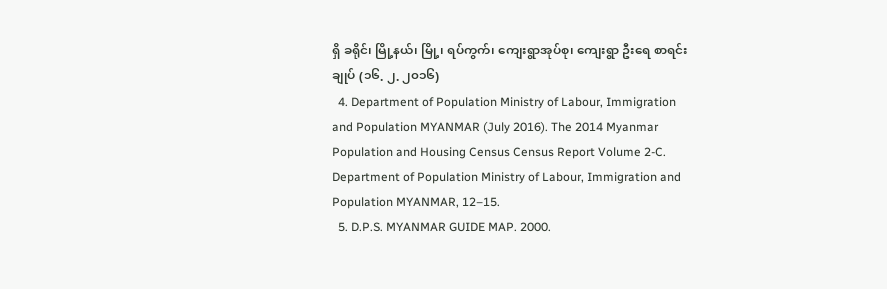ရှိ ခရိုင်၊ မြို့နယ်၊ မြို့၊ ရပ်ကွက်၊ ကျေးရွာအုပ်စု၊ ကျေးရွာ ဦးရေ စာရင်းချုပ် (၁၆. ၂. ၂၀၁၆)
  4. Department of Population Ministry of Labour, Immigration and Population MYANMAR (July 2016). The 2014 Myanmar Population and Housing Census Census Report Volume 2-C. Department of Population Ministry of Labour, Immigration and Population MYANMAR, 12–15.
  5. D.P.S. MYANMAR GUIDE MAP. 2000.